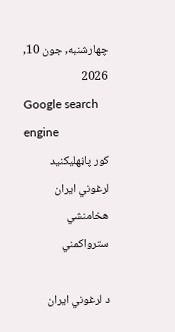چهارشنبه, جون 10, 2026
Google search engine
کور پاڼهليکنيد لرغوني ايران هخامنشي سترواکمني

د لرغوني ايران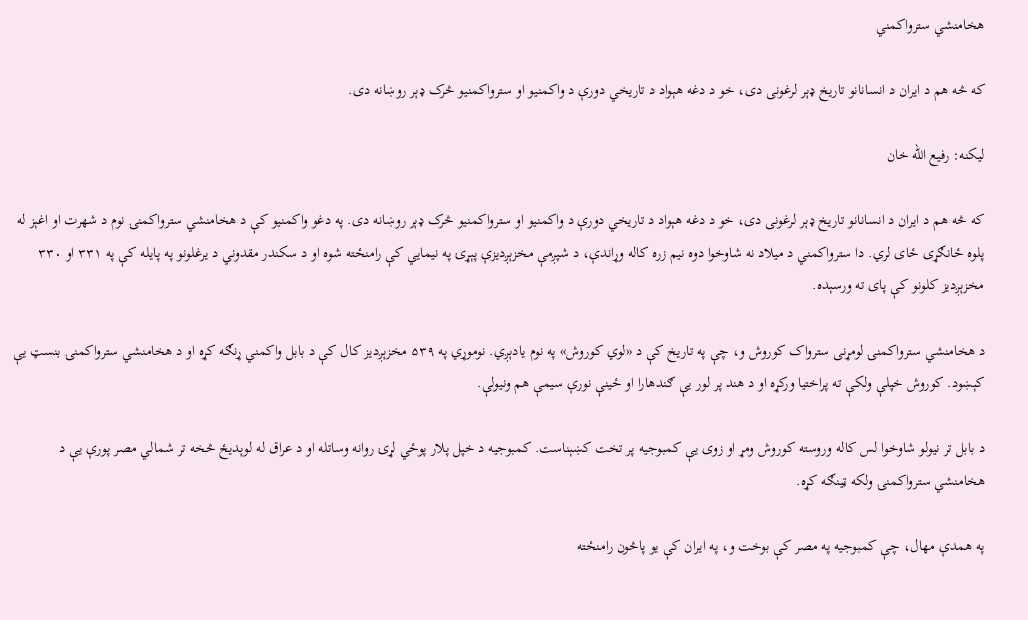هخامنشي سترواکمني

که څه هم د ايران د انسانانو تاريخ ډېر لرغونی دی، خو د دغه هېواد د تاريخي دورې د واکمنيو او سترواکمنيو څرک ډېر روښانه دی.

لیکنه: رفیع الله خان

که څه هم د ايران د انسانانو تاريخ ډېر لرغونی دی، خو د دغه هېواد د تاريخي دورې د واکمنيو او سترواکمنيو څرک ډېر روښانه دی. په دغو واکمنيو کې د هخامنشي سترواکمنۍ نوم د شهرت او اغېز له پلوه ځانګړی ځای لري. دا سترواکمني د ميلاد نه شاوخوا دوه نيم زره کاله وړاندې، د شپږمې مخزېږديزې پېړۍ په نيمايي کې رامنځته شوه او د سکندر مقدوني د يرغلونو په پايله کې په ۳۳۱ او ۳۳۰ مخزېږديز کلونو کې پای ته ورسېده.

د هخامنشي سترواکمنۍ لومړنی سترواک کوروش و، چې په تاريخ کې د «لوي کوروش» په نوم يادېږي. نوموړي په ۵۳۹ مخزېږديز کال کې د بابل واکمني ړنګه کړه او د هخامنشي سترواکمنۍ بنسټ يې کېښود. کوروش خپلې ولکې ته پراختيا ورکړه او د هند پر لور يې ګندهارا او ځينې نورې سيمې هم ونيولې.

د بابل تر نيولو شاوخوا لس کاله وروسته کوروش ومړ او زوی يې کمبوجيه پر تخت کښېناست. کمبوجيه د خپل پلار پوځي لړۍ روانه وساتله او د عراق له لوېديځ څخه تر شمالي مصر پورې يې د هخامنشي سترواکمنۍ ولکه ټينګه کړه.

په همدې مهال، چې کمبوجيه په مصر کې بوخت و، په ايران کې يو پاڅون رامنځته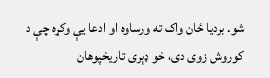شو. برديا ځان واک ته ورساوه او ادعا يې وکړه چې د کوروش زوی دی، خو ډېری تاريخپوهان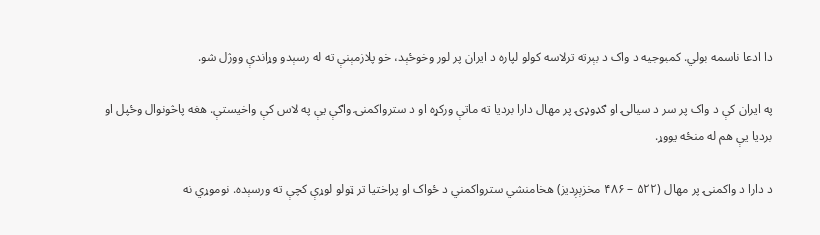دا ادعا ناسمه بولي. کمبوجيه د واک د بېرته ترلاسه کولو لپاره د ايران پر لور وخوځېد، خو پلازمېنې ته له رسېدو وړاندې ووژل شو.

په ايران کې د واک پر سر د سيالۍ او ګډوډۍ پر مهال دارا برديا ته ماتې ورکړه او د سترواکمنۍ واګې يې په لاس کې واخيستې. هغه پاڅونوال وځپل او برديا يې هم له منځه يووړ.

د دارا د واکمنۍ پر مهال (۵۲۲ – ۴۸۶ مخزېږديز) هخامنشي سترواکمني د ځواک او پراختيا تر ټولو لوړې کچې ته ورسېده. نوموړي نه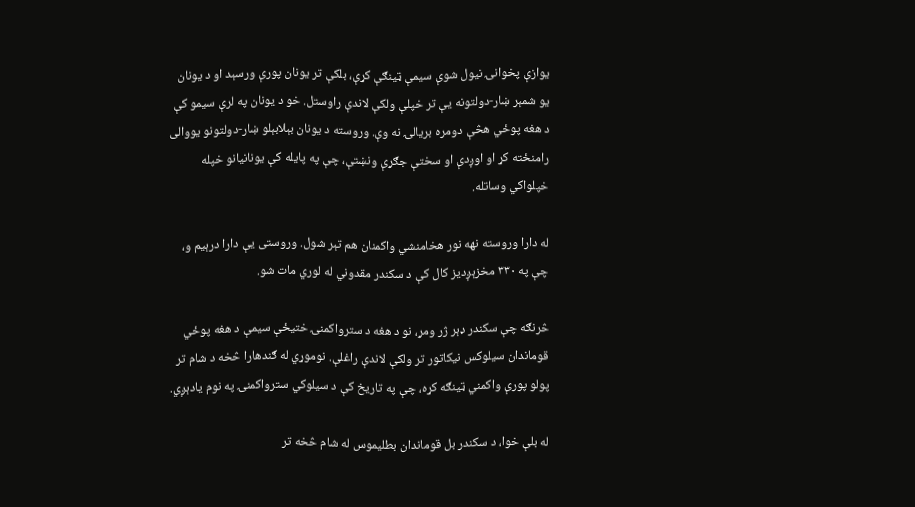يوازې پخوانۍ نيول شوې سيمې ټينګې کړې، بلکې تر يونان پورې ورسېد او د يونان يو شمېر ښار-دولتونه يې تر خپلې ولکې لاندې راوستل. خو د يونان په لرې سيمو کې د هغه پوځي هڅې دومره بريالۍ نه وې. وروسته د يونان بېلابېلو ښار-دولتونو يووالی رامنځته کړ او اوږدې او سختې جګړې ونښتې، چې په پايله کې يونانيانو خپله خپلواکي وساتله.

له دارا وروسته نهه نور هخامنشي واکمنان هم تېر شول. وروستی يې دارا درېيم و، چې په ۳۳۰ مخزېږديز کال کې د سکندر مقدوني له لوري مات شو.

څرنګه چې سکندر ډېر ژر ومړ، نو د هغه د سترواکمنۍ ختيځې سيمې د هغه پوځي قوماندان سيلوکس نيکاتور تر ولکې لاندې راغلې. نوموړي له ګندهارا څخه د شام تر پولو پورې واکمني ټينګه کړه، چې په تاريخ کې د سيلوکي سترواکمنۍ په نوم يادېږي.

له بلې خوا، د سکندر بل قوماندان بطليموس له شام څخه تر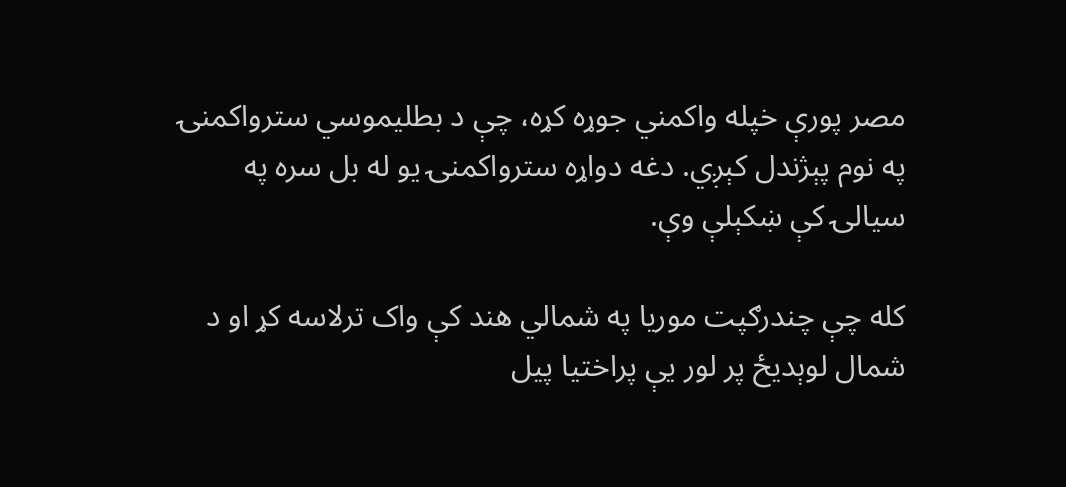مصر پورې خپله واکمني جوړه کړه، چې د بطليموسي سترواکمنۍ په نوم پېژندل کېږي. دغه دواړه سترواکمنۍ يو له بل سره په سيالۍ کې ښکېلې وې.

کله چې چندرګپت موريا په شمالي هند کې واک ترلاسه کړ او د شمال لوېديځ پر لور يې پراختيا پيل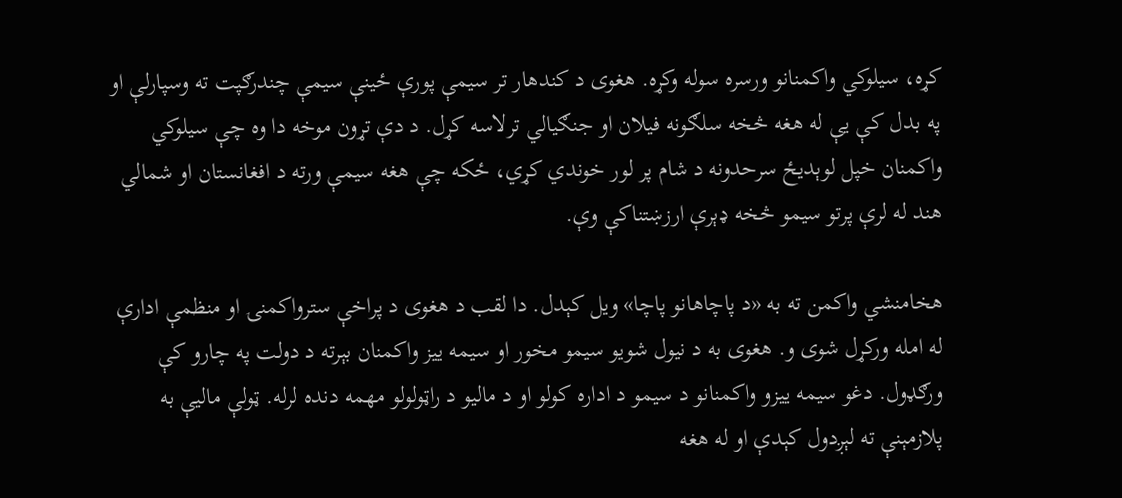کړه، سيلوکي واکمنانو ورسره سوله وکړه. هغوی د کندهار تر سيمې پورې ځينې سيمې چندرګپت ته وسپارلې او په بدل کې يې له هغه څخه سلګونه فيلان او جنګيالي ترلاسه کړل. د دې تړون موخه دا وه چې سيلوکي واکمنان خپل لوېديځ سرحدونه د شام پر لور خوندي کړي، ځکه چې هغه سيمې ورته د افغانستان او شمالي هند له لرې پرتو سيمو څخه ډېرې ارزښتناکې وې.

هخامنشي واکمن ته به «د پاچاهانو پاچا» ويل کېدل. دا لقب د هغوی د پراخې سترواکمنۍ او منظمې ادارې له امله ورکړل شوی و. هغوی به د نيول شويو سيمو مخور او سيمه ييز واکمنان بېرته د دولت په چارو کې ورګډول. دغو سيمه ييزو واکمنانو د سيمو د اداره کولو او د ماليو د راټولولو مهمه دنده لرله. ټولې ماليې به پلازمېنې ته لېږدول کېدې او له هغه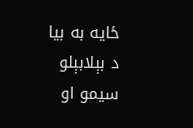ځايه به بيا د بېلابېلو سيمو او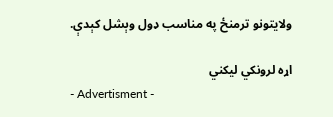ولايتونو ترمنځ په مناسب ډول وېشل کېدې.

اړه لرونکي ليکني
- Advertisment -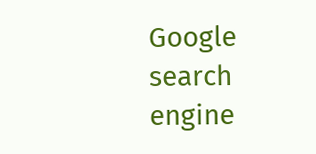Google search engine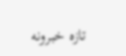تازه خبرونه